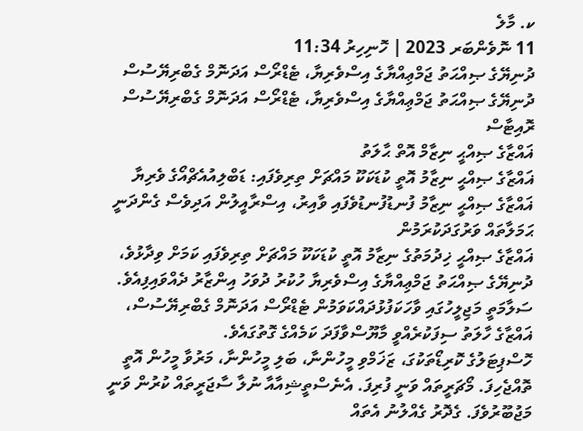ކ. މާލެ
11 ނޮވެންބަރ 2023 | ހޮނިހިރު 11:34
ދުނިޔޭގެ ޞިއްޙަތު ޖަމްޢިއްޔާގެ އިސްވެރިޔާ، ޓެޑްރޯސް އަދަނޮމް ގެބްރިޔޭސުސް
ދުނިޔޭގެ ޞިއްޙަތު ޖަމްޢިއްޔާގެ އިސްވެރިޔާ، ޓެޑްރޯސް އަދަނޮމް ގެބްރިޔޭސުސް
ރޮއިޓާސް
ޣައްޒާގެ ޞިއްޙީ ނިޒާމް އޮތް ޙާލަތު
ޣައްޒާގެ ޞިއްޙީ ނިޒާމު އޮތީ ކުޑަކަކޫ މައްޗަށް ތިރިވެފައި: ޑަބްލިއުއެޗްއޯގެ ވެރިޔާ
ޣައްޒާގެ ޞިއްޙީ ނިޒާމު ފުނޑުފުނޑުވެފައި ވާއިރު، އިސްރާއީލުން އަދިވެސް ގެންދަނީ ޙަމަލާތައް ވަރުގަދަކުރަމުން
ޣައްޒާގެ ޞިއްޙީ ޚިދުމަތުގެ ނިޒާމު އޮތީ ކުޑަކަކޫ މައްޗަށް ތިރިވެފައި ކަމަށް ވިދާޅުވެ، ދުނިޔޭގެ ޞިއްޙަތު ޖަމްޢިއްޔާގެ އިސްވެރިޔާ ހުކުރު ދުވަހު އިންޒާރު ދެއްވައިފިއެވެ.
ސަލާމަތީ މަޖިލީހުގައި ވާހަކަފުޅުދައްކަވަމުން ޓެޑްރޯސް އަދަނޮމް ގެބްރިޔޭސުސް، ޣައްޒާގެ ހާލަތު ސިފަކުރެއްވީ މާޔޫސްވާފަދަ ކަމެއްގެ ގޮތުގައެވެ.
ހޮސްޕިޓަލުގެ ކޮރިޑޯތަކުގަ، ޒަޚަމްވި މީހުންނާ، ބަލި މީހުންނާ، މަރުވާ މީހުން އޮތީ ތޮއްޖެހިފަ. މޯޗަރީތައް ވަނީ ފުރިފަ. އެނެސްތީޝިއާއާ ނުލާ ސާޖަރީތައް ކުރުން ވަނީ މަޖުބޫރުވެފަ. ގެދޮރު ގެއްލުނު އެތައް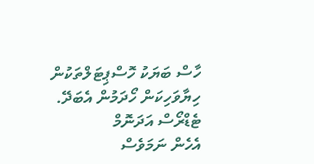ހާސް ބަޔަކު ހޮސްޕިޓަލްތަކުން ހިޔާވަހިކަން ހޯދަމުން އެބަދޭ.
ޓެޑްރޯސް އަދަނޮމް
އެހެން ނަމަވެސް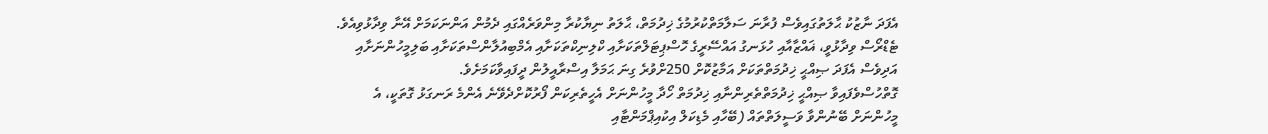އެފަދަ ނާޒުކު ޙާލަތުގައިވެސް ފުރާނަ ސަލާމަތްކުރުމުގެ ޚިދުމަތް، ޙާލަތު ނިޔާކުރާ މިންވަރެއްގައި ދެމުން އަންނަކަމަށް އޭނާ ވިދާޅުވިއެވެ.
ޓެޑްރޯސް ވިދާޅުވީ، ޣައްޒާއާއި ހުޅަނގު އައްސޭރީގެ ހޮސްޕިޓަލްތަކަށާއި ކްލިނިކްތަކަށާއި އެމްބިއުލާންސްތަކަށާއި ބަލިމީހުންނަށާއި އަދިވެސް އެފަދަ ޞިއްޙީ ޚިދުމަތްތަކަށް އަމާޒުކޮށް 250ށްވުރެ ގިނަ ޙަމަލާ އިސްރާއީލުން ދީފައިވާކަމަށެވެ.
ގޮތްހުސްވެފައިވާ ޞިއްޙީ ޚިދުމަތްތެރިންނާއި ޚިދުމަތް ހޯދާ މީހުންނަށް އެހީތެރިކަން ފޯރުކޮށްދެވޭނެ އެންމެ ރަނގަޅު ގޮތަކީ، އެ މީހުންނަށް ބޭނުންވާ ވަސީލަތްތައް (ބޭހާއި މެޑިކަލް އިކުއިޕްމަންޓާއި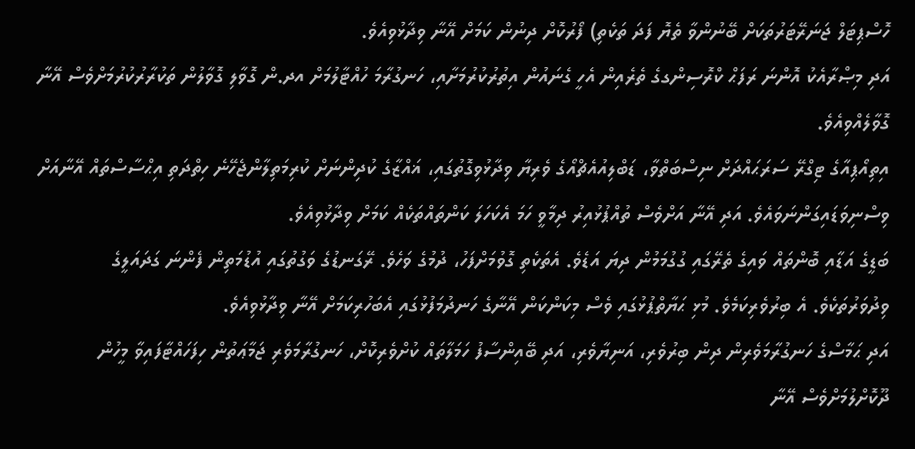ހޮސްޕިޓަލް ޖަނަރޭޓަރުތަކަށް ބޭނުންވާ ތެޔޮ ފަދަ ތަކެތި) ފޯރުކޮށް ދިނުން ކަމަށް އޭނާ ވިދާޅުވިއެވެ.
އަދި މިޞްރާއެކު އޮންނަ ރަފަޙް ކްރޮސިންގގެ ތެރެއިން އެހީ ގެނައުން އިތުރުކުރުމަށާއި، ހަނގުރާމަ ހުއްޓާލުމަށް އދ.ން ގޮވާލި ގޮވާލުން ތަކުރާރުކުރުމަށްވެސް އޭނާ ގޮވާލެއްވިއެވެ.
އިތިއޯޕިއާގެ ޓިގްރޭ ސަރަޙައްދަށް ނިސްބަތްވާ، ޑަބްލިއުއެޗްއޯގެ ވެރިޔާ ވިދާޅުވިގޮތުގައި، ޣައްޒާގެ ކުދިންނަށް ކުރިމަތިލާންޖެހޭނެ ހިތްދަތި އިޙްސާސްތައް އޭނާއަށް ވިސްނިވަޑައިގަންނަވައެވެ. އަދި އޭނާ އަށްވެސް ތުއްޕުޅުއިރު ދިމާވީ ހަމަ އެކަހަލަ ކަންތައްތަކެއް ކަމަށް ވިދާޅުވިއެވެ.
ބަޑީގެ އަޑާއި ބޮންތައް ވައިގެ ތެރޭގައި ގުގުމަމުން ދިޔަ އަޑެވެ. އެތަކެތި ގޮވުމަށްފަހު، ދުމުގެ ވަހެވެ. ރޭގަނޑުގެ ވަގުތުގައި އުޑުމަތިން ފެންނަ ގަދައަލީގެ ވިދުވަރުތަކެވެ. އެ ބިރުވެރިކަމެވެ. މުޅި ޙަޔާތްޕުޅުގައި ވެސް މިކަންކަން އޭނާގެ ހަނދުމަފުޅުގައި އެބަހުރިކަމަށް އޭނާ ވިދާޅުވިއެވެ.
އަދި ޙަމާސްގެ ހަނގުރާމަވެރިން ދިން ބިރުވެރި، އަނިޔާވެރި، އަދި ބޭއިންސާފު ހަމަލާތައް ކުށްވެރިކޮށް، ހަނގުރާމަވެރި ޖަމާޢަތުން ހިފަހައްޓާފައިވާ މީހުން ދޫކޮށްލުމަށްވެސް އޭނާ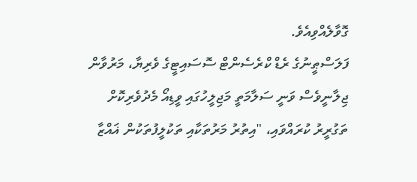ގޮވާލެއްވިއެވެ.
ފަލަސްޠީނުގެ ރެޑް ކްރެސެންޓް ސޮސައިޓީގެ ވެރިޔާ، މަރުވާން ޖިލާނީވެސް ވަނީ ސަލާމަތީ މަޖިލީހުގައި ވީޑިއޯ މެދުވެރިކޮށް ތަގުރީރު ކުރައްވައި، "އިތުރު މަރުތަކާއި ތަކުލީފުތަކުން ޣައްޒާ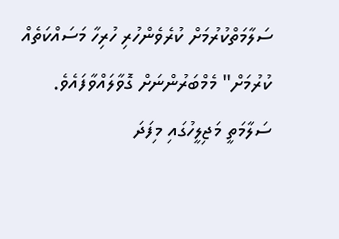ސަލާމަތްކުރުމަށް ކުރެވެންހުރި ހުރިހާ މަސައްކަތެއް ކުރުމަށް" މެމްބަރުންނަށް ގޮވާލައްވާފައެވެ.
ސަލާމަތީ މަޖިލީހުގައި މިފަދަ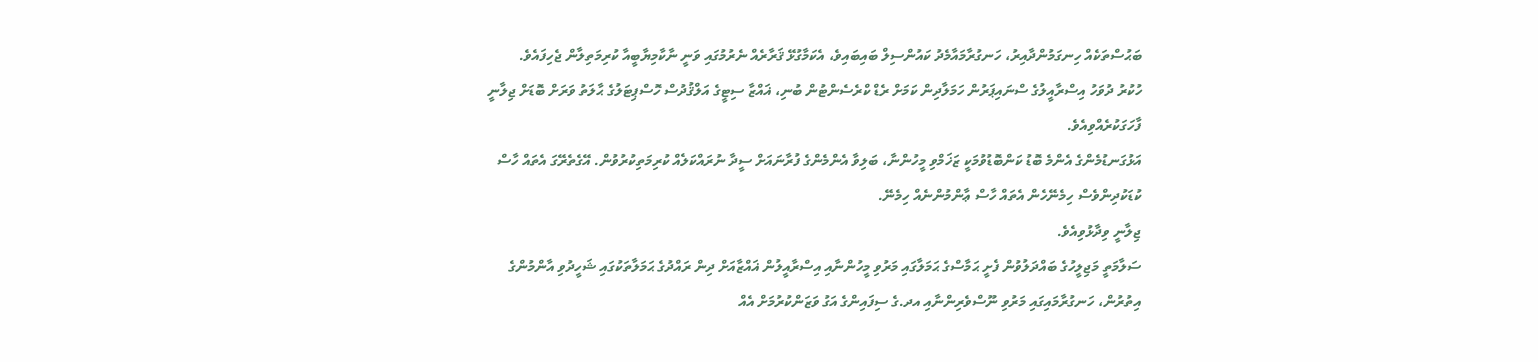ބަޙުސްތަކެއް ހިނގަމުންދާއިރު، ހަނގުރާމައާމެދު ކައުންސިލް ބައިބައިވެ، އެކަމާގުޅޭ ޤަރާރެއް ނެރުމުގައި ވަނީ ނާކާމިޔާބީއާ ކުރިމަތިލާން ޖެހިފައެވެ.
ހުކުރު ދުވަހު އިސްރާއީލުގެ ސްނައިޕަރުން ހަމަލާދިން ކަމަށް ރެޑް ކްރެސެންޓުން ބުނި، ޣައްޒާ ސިޓީގެ އަލްޤުދުސް ހޮސްޕިޓަލުގެ ޙާލަތު ވަރަށް ބޮޑަށް ޖިލާނީ ފާހަގަކުރެއްވިއެވެ.
އަޅުގަނޑުމެންގެ އެންމެ ބޮޑު ކަންބޮޑުވުމަކީ ޒަޚަމްވި މީހުންނާ، ބަލިވާ އެންމެންގެ ފުރާނައަށް ސީދާ ނުރައްކަލެއް ކުރިމަތިކުރުވުން. އޭގެތެރޭގަ އެތައް ހާސް ކުޑަކުދިންވެސް ހިމެނޭހެން އެތައް ހާސް ޢާންމުންނެއް ހިމެނޭ.
ޖިލާނީ ވިދާޅުވިއެވެ.
ސަލާމަތީ މަޖިލީހުގެ ބައްދަލުވުން ފެށީ ޙަމާސްގެ ޙަމަލާގައި މަރުވި މީހުންނާއި އިސްރާއީލުން ޣައްޒާއަށް ދިން ރައްދުގެ ޙަމަލާތަކުގައި ޝަހީދުވި އާންމުންގެ އިތުރުން، ހަނގުރާމައިގައި މަރުވި ނޫސްވެރިންނާއި އދ.ގެ ސިފައިންގެ އަގު ވަޒަންކުރުމަށް އެއް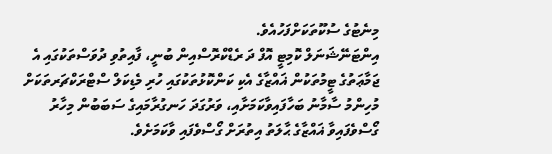މިނެޓުގެ ސުކޫތަކަށްފަހުއެވެ.
އިންޓަނޭޝަނަލް ކޮމިޓީ އޮފް ދަ ރެޑްކްރޮސްއިން ބުނީ، ފާއިތުވި ދުވަސްތަކުގައި އެ ޖަމާޢަތުގެ ޓީމުތަކުން ޣައްޒާގެ އެކި ކަންކޮޅުތަކުގައި ހުރި މެޑިކަލް ސްޓްރަކްޗަރތަކަށް މުހިންމު ސާމާނު ބަހާފައިވާކަމަށާއި، ވަރުގަދަ ހަނގުރާމައިގެ ސަބަބުން މިހާރު ގޯސްވެފައިވާ ޣައްޒާގެ ޙާލަތު އިތުރަށް ގޯސްވެފައި ވާކަމަށެވެ.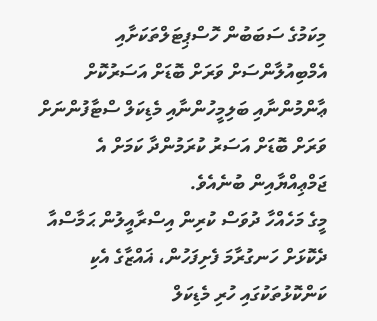މިކަމުގެ ސަބަބުން ހޮސްޕިޓަލްތަކަށާއި އެމްބިއުލާންސަށް ވަރަށް ބޮޑަށް އަސަރުކޮށް ޢާންމުންނާއި ބަލިމީހުންނާއި މެޑިކަލް ސްޓާފުންނަށް ވަރަށް ބޮޑަށް އަސަރު ކުރަމުންދާ ކަމަށް އެ ޖަމްޢިއްޔާއިން ބުނެއެވެ.
މީގެ މަހެއްހާ ދުވަސް ކުރިން އިސްރާއީލުން ޙަމާސްއާ ދެކޮޅަށް ހަނގުރާމަ ފެށިފަހުން، ޣައްޒާގެ އެކި ކަންކޮޅުތަކުގައި ހުރި މެޑިކަލް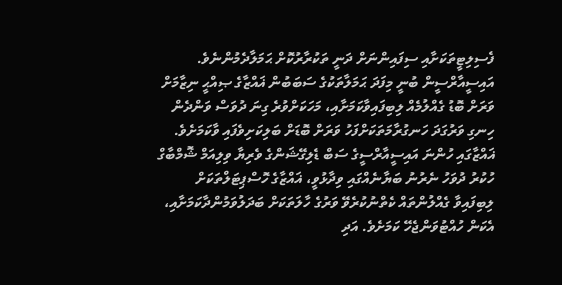ފެސިލިޓީތަކަށާއި ސިފައިންނަށް ދަނީ ތަކުރާރުކޮށް ޙަމަލާދެމުންނެވެ.
އައިސީއާރްސީން ބުނީ މިފަދަ ޙަމަލާތަކުގެ ސަބަބުން ޣައްޒާގެ ޞިއްޙީ ނިޒާމަށް ވަރަށް ބޮޑު ގެއްލުމެއް ލިބިފައިވާކަމަށާއި، މަހަކަށްވުރެ ގިނަ ދުވަސް ވަންދެން ހިނގި ވަރުގަދަ ހަނގުރާމަތަކަށްފަހު ވަރަށް ބޮޑަށް ބަލިކަށިވެފައި ވާކަމަށެވެ.
ޣައްޒާގައި ހުންނަ އައިސީއާރްސީގެ ސަބް ޑެލިގޭޝަންގެ ވެރިޔާ ވިލިއަމް ޝޮމްބާގް ހުކުރު ދުވަހު ނެރުނު ބަޔާނެއްގައި ވިދާޅުވީ، ޣައްޒާގެ ހޮސްޕިޓަލްތަކަށް ލިބިފައިވާ ގެއްލުންތައް ކެތްނުކުރެވޭ ވަރުގެ ހާލަތަކަށް ބަދަލުވަމުންދާކަމަށާއި، އެކަން ހުއްޓުވަންޖެހޭ ކަމަށެވެ. އަދި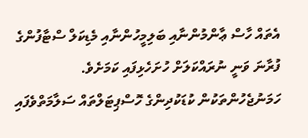އެތައް ހާސް ޢާންމުންނާއި ބަލިމީހުންނާއި މެޑިކަލް ސްޓާފުންގެ ފުރާނަ ވަނީ ނުރައްކަލަށް ހުށަހެޅިފައި ކަމަށެވެ.
ހަމަނުޖެހުންތަކުން ކުޑަކުދިންގެ ހޮސްޕިޓަލްތައް ސަލާމަތްވެފައި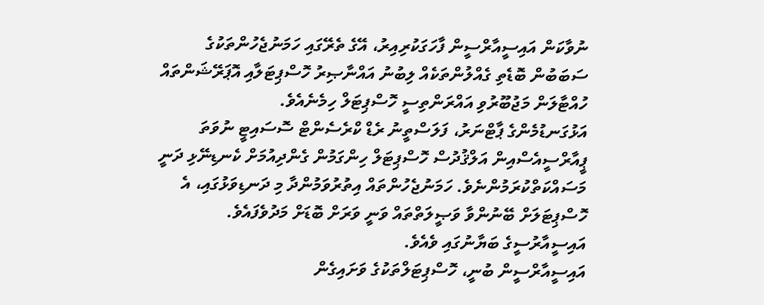ނުވާކަން އައިސީއާރްސީން ފާހަގަކުރިއިރު، އޭގެ ތެރޭގައި ހަމަނުޖެހުންތަކުގެ ސަބަބުން ބޮޑެތި ގެއްލުންތަކެއް ލިބުނު އައްނާޞިރު ހޮސްޕިޓަލާއި އޮޕަރޭޝަންތައް ހުއްޓާލަން މަޖުބޫރުވި އައްރަންތިސީ ހޮސްޕިޓަލް ހިމެނެއެވެ.
އަޅުގަނޑުމެންގެ ޕާޓްނަރު، ފަލަސްތީނު ރެޑް ކްރެސެންޓް ސޮސައިޓީ ނުވަތަ ޕީއާރްސީއެސްއިން އަލްޤުދުސް ހޮސްޕިޓަލް ހިންގަމުން ގެންދިއުމަށް ކެނޑިނޭޅި ދަނީ މަސައްކަތްކުރަމުންނެވެ. ހަމަނުޖެހުންތައް އިތުރުވަމުންދާ މި ދަނޑިވަޅުގައި، އެ ހޮސްޕިޓަލަށް ބޭނުންވާ ވަޞީލަތްތައް ވަނީ ވަރަށް ބޮޑަށް މަދުވެފައެވެ.
އައިސީއާރުސީގެ ބަޔާނުގައި ވެއެވެ.
އައިސީއާރްސީން ބުނީ، ހޮސްޕިޓަލްތަކުގެ ވަށައިގެން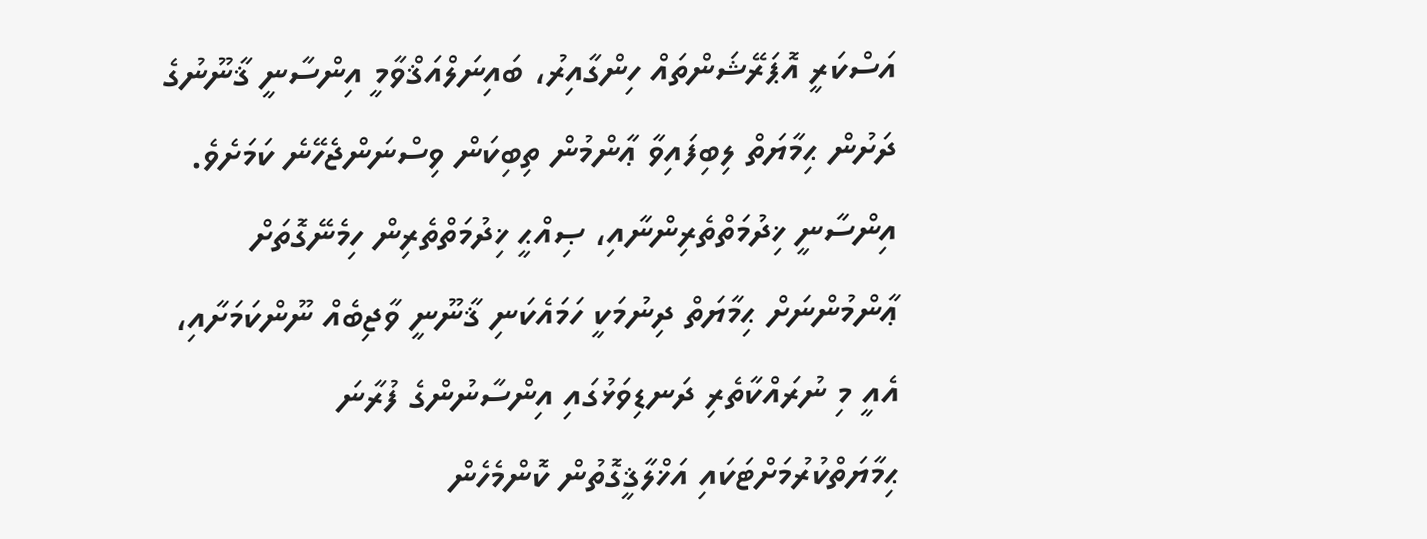އަސްކަރީ އޮޕަރޭޝަންތައް ހިންގާއިރު، ބައިނަލްއަޤްވާމީ އިންސާނީ ޤާނޫނުގެ ދަށުން ޙިމާޔަތް ލިބިފައިވާ ޢާންމުން ތިބިކަން ވިސްނަންޖެހޭނެ ކަމަށެވެ.
އިންސާނީ ޚިދުމަތްތެރިންނާއި، ޞިއްޙީ ޚިދުމަތްތެރިން ހިމެނޭގޮތަށް ޢާންމުންނަށް ޙިމާޔަތް ދިނުމަކީ ހަމައެކަނި ޤާނޫނީ ވާޖިބެއް ނޫންކަމަށާއި، އެއީ މި ނުރައްކާތެރި ދަނޑިވަޅުގައި އިންސާނުންގެ ފުރާނަ ޙިމާޔަތްކުރުމަށްޓަކައި އަޚްލާޤީގޮތުން ކޮންމެހެން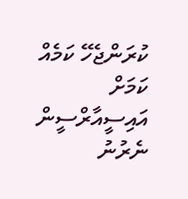ކުރަންޖެހޭ ކަމެއް ކަމަށް އައިސީއާރްސީން ނެރުނު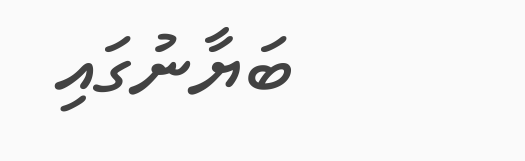ބަޔާނުގައި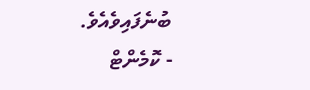ބުނެފައިވެއެވެ.
- ކޮމެންޓް